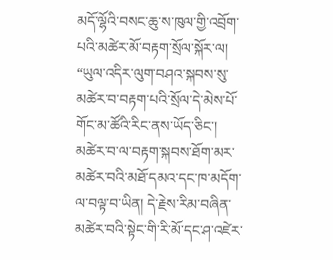མདོ་ལྷོའི་བསང་ཆུ་ས་ཁུལ་གྱི་འབྲོག་པའི་མཚེར་མོ་བརྟག་སྲོལ་སྐོར་ལ། “ཡུལ་འདིར་ལུག་བཤའ་སྐབས་སུ་མཚེར་བ་བརྟག་པའི་སྲོལ་དེ་མེས་པོ་གོང་མ་ཚོའི་རིང་ནས་ཡོད་ཅིང་། མཚེར་བ་ལ་བརྟག་སྐབས་ཐོག་མར་མཚེར་བའི་མཐོ་དམའ་དང་ཁ་མདོག་ལ་བལྟ་བ་ཡིན། དེ་རྗེས་རིམ་བཞིན་མཚེར་བའི་སྟེང་གི་རི་མོ་དང་ཤ་འཛེར་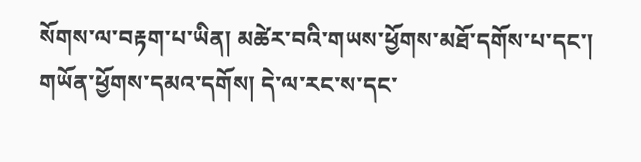སོགས་ལ་བརྟག་པ་ཡིན། མཚེར་བའི་གཡས་ཕྱོགས་མཐོ་དགོས་པ་དང་། གཡོན་ཕྱོགས་དམའ་དགོས། དེ་ལ་རང་ས་དང་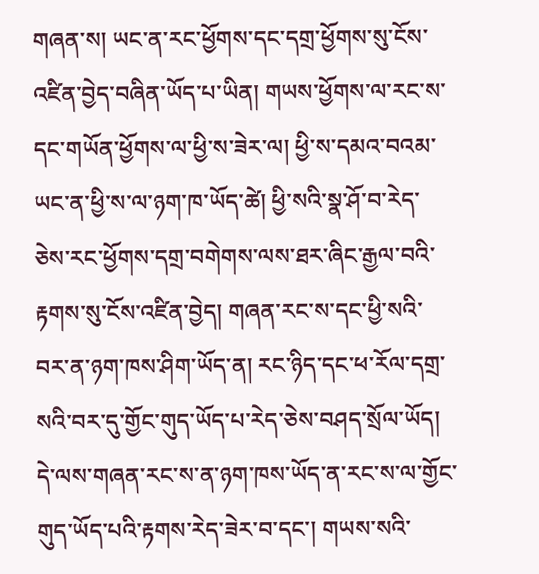གཞན་ས། ཡང་ན་རང་ཕྱོགས་དང་དགྲ་ཕྱོགས་སུ་ངོས་འཛིན་བྱེད་བཞིན་ཡོད་པ་ཡིན། གཡས་ཕྱོགས་ལ་རང་ས་དང་གཡོན་ཕྱོགས་ལ་ཕྱི་ས་ཟེར་ལ། ཕྱི་ས་དམའ་བའམ་ཡང་ན་ཕྱི་ས་ལ་ཉག་ཁ་ཡོད་ཚེ། ཕྱི་སའི་སྣ་ཤོ་བ་རེད་ཅེས་རང་ཕྱོགས་དགྲ་བགེགས་ལས་ཐར་ཞིང་རྒྱལ་བའི་རྟགས་སུ་ངོས་འཛིན་བྱེད། གཞན་རང་ས་དང་ཕྱི་སའི་བར་ན་ཉག་ཁས་ཤིག་ཡོད་ན། རང་ཉིད་དང་ཕ་རོལ་དགྲ་སའི་བར་དུ་གྱོང་གུད་ཡོད་པ་རེད་ཅེས་བཤད་སྲོལ་ཡོད། དེ་ལས་གཞན་རང་ས་ན་ཉག་ཁས་ཡོད་ན་རང་ས་ལ་གྱོང་གུད་ཡོད་པའི་རྟགས་རེད་ཟེར་བ་དང་། གཡས་སའི་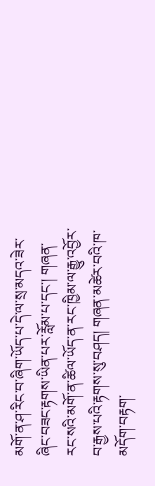མགོ་ན་ཤ་རིང་བ་ཞིག་ཡོད་པ་དེ་ལ་སྲ་མདའ་ཟེར་ཞིང་བཟང་རྟགས་ཡིན་པར་རློམ་པ་དང་། གཞན་རང་སའི་མགོ་ན་ཚིལ་ཡོད་ན་རང་ཁྱིམ་ལ་རྒྱུ་འབྱོར་བ་རྒྱས་པའི་རྟགས་སུ་བཤད། གཞན་མཚེར་བའི་ཁ་མདོག་བརྟག་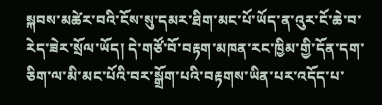སྐབས་མཚེར་བའི་ངོས་སུ་དམར་ཐིག་མང་པོ་ཡོད་ན་འུར་ངོ་ཆེ་བ་རེད་ཟེར་སྲོལ་ཡོད། དེ་གཙོ་བོ་བརྟག་མཁན་རང་ཁྱིམ་གྱི་དོན་དག་ཅིག་ལ་མི་མང་པོའི་བར་སྒྲོག་པའི་བརྟགས་ཡིན་པར་འདོད་པ་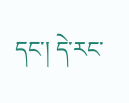དང་། དེ་རང་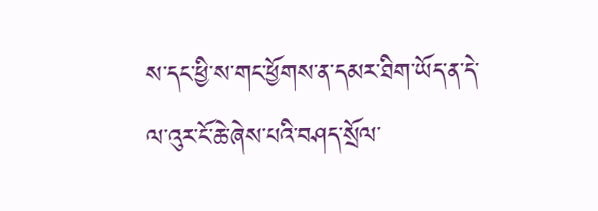ས་དང་ཕྱི་ས་གང་ཕྱོགས་ན་དམར་ཐིག་ཡོད་ན་དེ་ལ་འུར་ངོ་ཆེ་ཞེས་པའི་བཤད་སྲོལ་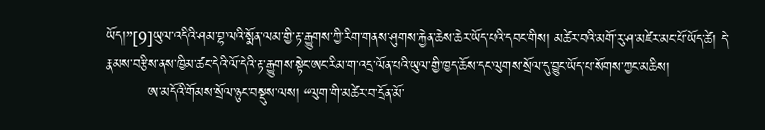ཡོད།”[9]ཡུལ་འདིའི་ཤམ་བྷ་ལའི་སྨོན་ལམ་གྱི་རྟ་རྒྱུགས་ཀྱི་རིག་གནས་ཤུགས་རྐྱེན་ཆེས་ཆེར་ཡོད་པའི་དབང་གིས། མཚེར་བའི་མགོ་རུ་ཤ་མཛེར་མང་པོ་ཡོད་ཚེ། དེ་རྣམས་བརྩིས་ནས་ཁྱིམ་ཚང་དེའི་ལོ་དེའི་རྟ་རྒྱུགས་སྟེང་ཨང་རིམ་ག་འདྲ་ལོན་པའི་ཡུལ་གྱི་ཁྱད་ཆོས་དང་ལུགས་སྲོལ་དུ་བྱུང་ཡོད་པ་སོགས་ཀྱང་མཆིས།
         ཨ་མདོའི་གོམས་སྲོལ་ཉུང་བསྡུས་ལས། “ལུག་གི་མཚེར་བ་དྲོན་མོ་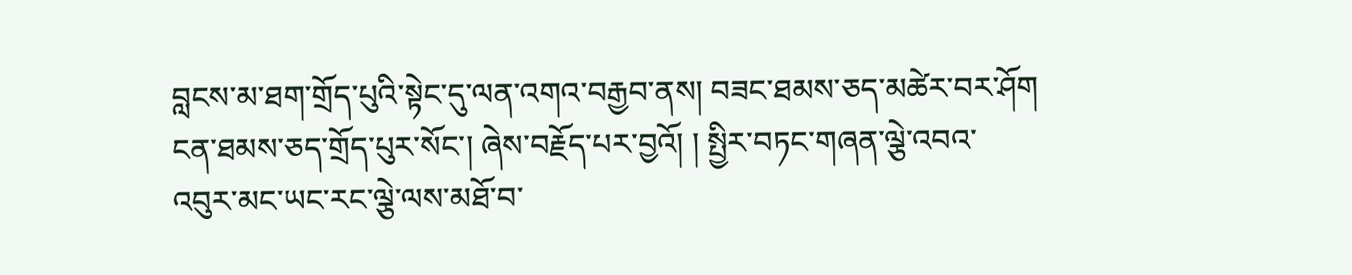བླངས་མ་ཐག་གྲོད་པུའི་སྟེང་དུ་ལན་འགའ་བརྒྱབ་ནས། བཟང་ཐམས་ཅད་མཚེར་བར་ཤོག ངན་ཐམས་ཅད་གྲོད་པུར་སོང་། ཞེས་བརྗོད་པར་བྱའོ། ། སྤྱིར་བཏང་གཞན་ལྕེ་འབའ་འབུར་མང་ཡང་རང་ལྕེ་ལས་མཐོ་བ་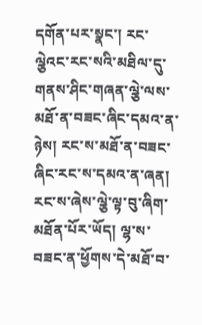དགོན་པར་སྣང་། རང་ལྕེའང་རང་སའི་མཐིལ་དུ་གནས་ཤིང་གཞན་ལྕེ་ལས་མཐོ་ན་བཟང་ཞིང་དམའ་ན་ཉེས། རང་ས་མཐོ་ན་བཟང་ཞིང་རང་ས་དམའ་ན་ཞན། རང་ས་ཞེས་ལྕེ་ལྟ་བུ་ཞིག་མཐོན་པོར་ཡོད། ལྷ་ས་བཟང་ན་ཕྱོགས་དེ་མཐོ་བ་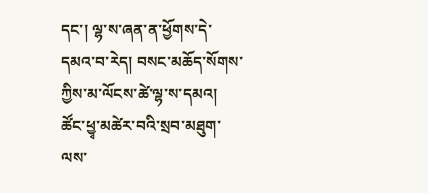དང་། ལྷ་ས་ཞན་ན་ཕྱོགས་དེ་དམའ་བ་རེད། བསང་མཆོད་སོགས་ཀྱིས་མ་ལོངས་ཚེ་ལྷ་ས་དམའ།  ཚོང་ཕྱྭ་མཚེར་བའི་སྲབ་མཐུག་ལས་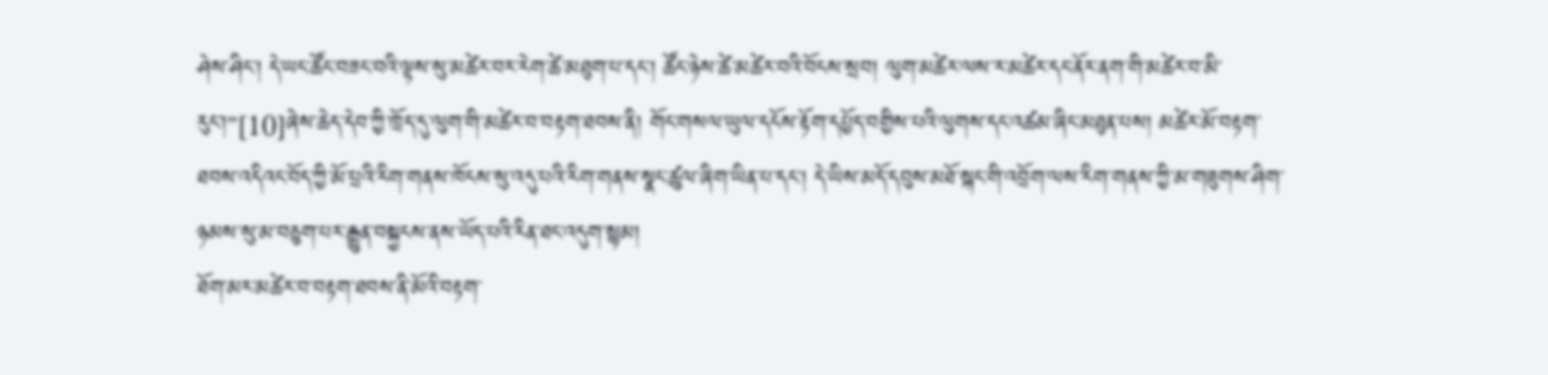ཤེས་ཤིང་། དེ་ཡང་ཚོང་བཟང་བའི་ལྟས་སུ་མཚེར་བར་རེག་ཚེ་མཐུག་པ་དང་། ཚོང་ཉེས་ཚེ་མཚེར་བའི་བོངས་སྲབ། ལུག་མཚེར་ལས་ར་མཚེར་དང་ནོར་ནག་གི་མཚེར་བ་མི་རུང་།”[10]ཞེས་ཆེད་དེབ་ཀྱི་ཁྲོད་དུ་ལུག་གི་མཚེར་བ་བརྟག་ཐབས་ནི། གོང་གསལ་ཡུལ་དངོས་རྟོག་དཔྱོད་བགྱིས་པའི་ལུགས་དང་འཚམ་ཞིང་མཐུན་པས། མཚེར་མོ་བརྟག་ཐབས་འདིའང་བོད་ཀྱི་མོ་པྲའི་རིག་གནས་ཁོངས་སུ་འདུ་པའི་རིག་གནས་སྣང་ཚུལ་ཞིག་ཡིན་པ་དང་། དེ་ཡིས་མདོ་དབུས་མཐོ་སྐང་གི་འབྲོག་ལས་རིག་གནས་ཀྱི་མ་གཟུགས་ཤིག་ཉམས་སུ་མ་བཅུག་པར་རྒྱུན་བསྐྱངས་ནས་ཡོད་པའི་རིན་ཐང་འདུག་སྙམ།
ཐོག་མར་མཚེར་བ་བརྟག་ཐབས་ནི་མོའི་བརྟག་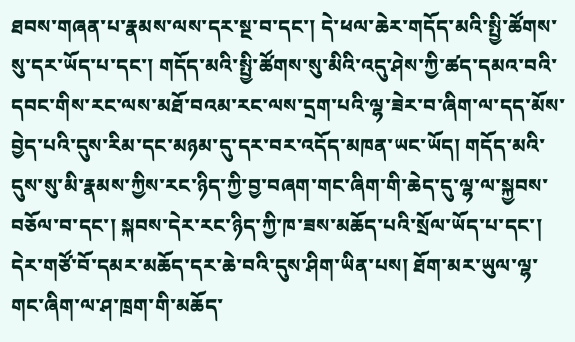ཐབས་གཞན་པ་རྣམས་ལས་དར་སྔ་བ་དང་། དེ་ཕལ་ཆེར་གདོད་མའི་སྤྱི་ཚོགས་སུ་དར་ཡོད་པ་དང་། གདོད་མའི་སྤྱི་ཚོགས་སུ་མིའི་འདུ་ཤེས་ཀྱི་ཚད་དམའ་བའི་དབང་གིས་རང་ལས་མཐོ་བའམ་རང་ལས་དྲག་པའི་ལྷ་ཟེར་བ་ཞིག་ལ་དད་མོས་བྱེད་པའི་དུས་རིམ་དང་མཉམ་དུ་དར་བར་འདོད་མཁན་ཡང་ཡོད། གདོད་མའི་དུས་སུ་མི་རྣམས་ཀྱིས་རང་ཉིད་ཀྱི་བྱ་བཞག་གང་ཞིག་གི་ཆེད་དུ་ལྷ་ལ་སྐྱབས་བཅོལ་བ་དང་། སྐབས་དེར་རང་ཉིད་ཀྱི་ཁ་ཟས་མཆོད་པའི་སྲོལ་ཡོད་པ་དང་། དེར་གཙོ་བོ་དམར་མཆོད་དར་ཆེ་བའི་དུས་ཤིག་ཡིན་པས། ཐོག་མར་ཡུལ་ལྷ་གང་ཞིག་ལ་ཤ་ཁྲག་གི་མཆོད་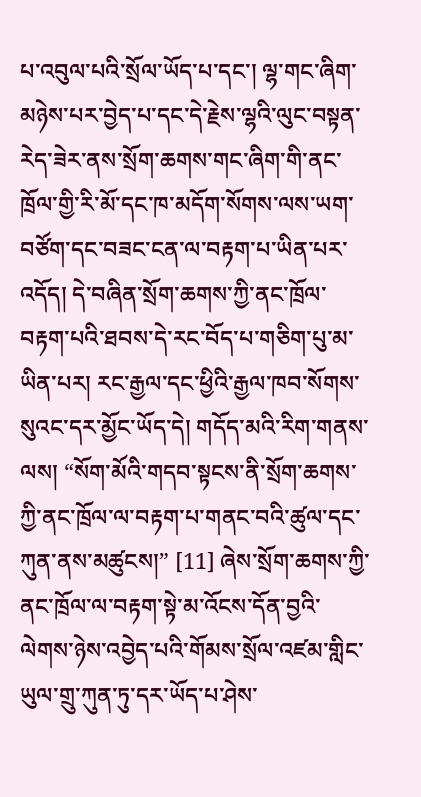པ་འབུལ་པའི་སྲོལ་ཡོད་པ་དང་། ལྷ་གང་ཞིག་མཉེས་པར་བྱེད་པ་དང་དེ་རྗེས་ལྷའི་ལུང་བསྟན་རེད་ཟེར་ནས་སྲོག་ཆགས་གང་ཞིག་གི་ནང་ཁྲོལ་གྱི་རི་མོ་དང་ཁ་མདོག་སོགས་ལས་ཡག་བཙོག་དང་བཟང་ངན་ལ་བརྟག་པ་ཡིན་པར་འདོད། དེ་བཞིན་སྲོག་ཆགས་ཀྱི་ནང་ཁྲོལ་བརྟག་པའི་ཐབས་དེ་རང་བོད་པ་གཅིག་པུ་མ་ཡིན་པར། རང་རྒྱལ་དང་ཕྱིའི་རྒྱལ་ཁབ་སོགས་སུའང་དར་མྱོང་ཡོད་དེ། གདོད་མའི་རིག་གནས་ལས། “སོག་མོའི་གདབ་སྟངས་ནི་སྲོག་ཆགས་ཀྱི་ནང་ཁྲོལ་ལ་བརྟག་པ་གནང་བའི་ཚུལ་དང་ཀུན་ནས་མཚུངས།” [11] ཞེས་སྲོག་ཆགས་ཀྱི་ནང་ཁྲོལ་ལ་བརྟག་སྟེ་མ་འོངས་དོན་བྱའི་ལེགས་ཉེས་འབྱེད་པའི་གོམས་སྲོལ་འཛམ་གླིང་ཡུལ་གྲུ་ཀུན་ཏུ་དར་ཡོད་པ་ཤེས་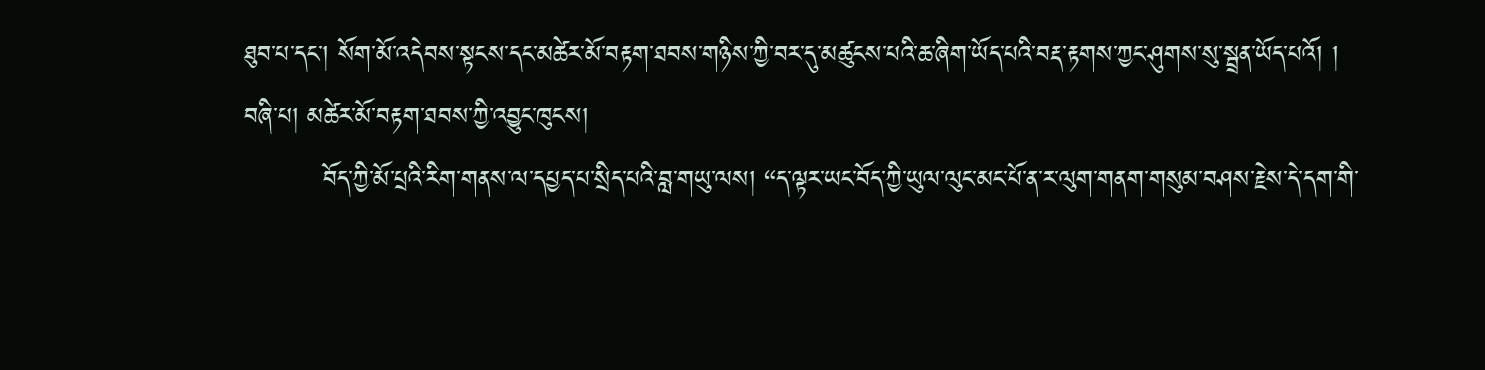ཐུབ་པ་དང་། སོག་མོ་འདེབས་སྟངས་དང་མཚེར་མོ་བརྟག་ཐབས་གཉིས་ཀྱི་བར་དུ་མཚུངས་པའི་ཆ་ཞིག་ཡོད་པའི་བརྡ་རྟགས་ཀྱང་ཤུགས་སུ་སྦྲན་ཡོད་པའོ། །
བཞི་པ། མཚེར་མོ་བརྟག་ཐབས་ཀྱི་འབྱུང་ཁུངས།
         བོད་ཀྱི་མོ་པྲའི་རིག་གནས་ལ་དཔྱད་པ་སྲིད་པའི་བླ་གཡུ་ལས། “ད་ལྟར་ཡང་བོད་ཀྱི་ཡུལ་ལུང་མང་པོ་ན་ར་ལུག་གནག་གསུམ་བཤས་རྗེས་དེ་དག་གི་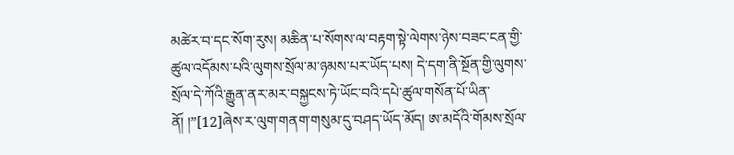མཚེར་བ་དང་སོག་རུས། མཆིན་པ་སོགས་ལ་བརྟག་སྟེ་ལེགས་ཉེས་བཟང་ངན་གྱི་ཚུལ་འདོམས་པའི་ལུགས་སྲོལ་མ་ཉམས་པར་ཡོད་པས། དེ་དག་ནི་སྔོན་གྱི་ལུགས་སྲོལ་དེ་ཀོའི་རྒྱུན་ནར་མར་བསྐྱངས་ཏེ་ཡོང་བའི་དཔེ་ཚུལ་གསོན་པོ་ཡིན་ནོ། །”[12]ཞེས་ར་ལུག་གནག་གསུམ་དུ་བཤད་ཡོད་མོད། ཨ་མདོའི་གོམས་སྲོལ་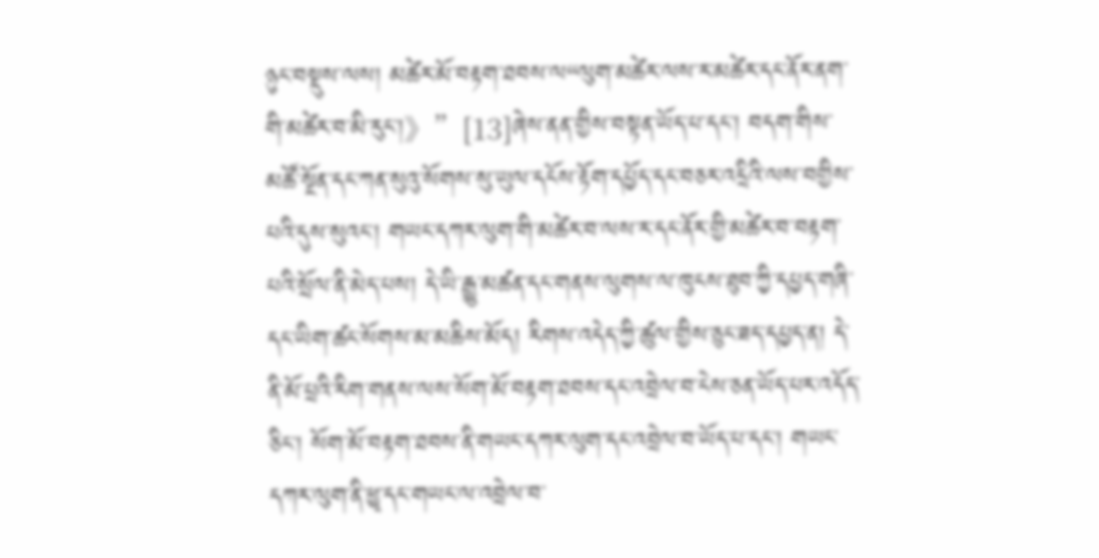ཉུང་བསྡུས་ལས། མཚེར་མོ་བརྟག་ཐབས་ལ“ལུག་མཚེར་ལས་ར་མཚེར་དང་ནོར་ནག་གི་མཚེར་བ་མི་རུང་།》”[13]ཞེས་ནན་གྱིས་བསྟན་ཡོད་པ་དང་། བདག་གིས་མཚོ་སྔོན་དང་ཀན་སུའུ་སོགས་སུ་ཡུལ་དངོས་རྟོག་དཔྱོད་དང་བཅར་འདྲིའི་ལས་བགྱིས་པའི་དུས་སུའང་། གཡང་དཀར་ལུག་གི་མཚེར་བ་ལས་ར་དང་ནོར་གྱི་མཚེར་བ་བརྟག་པའི་སྲོལ་ནི་མེད་པས། དེ་ཡི་རྒྱུ་མཚན་དང་གནས་ལུགས་ལ་ཁུངས་ཐུབ་ཀྱི་དཔྱད་གཞི་དང་ཡིག་ཚང་སོགས་མ་མཆིས་མོད། རིགས་འདེད་ཀྱི་ཚུལ་གྱིས་ཅུང་ཟད་དཔྱད་ན། དེ་ནི་མོ་པྲའི་རིག་གནས་ལས་སོག་མོ་བརྟག་ཐབས་དང་འབྲེལ་བ་ངེས་ཅན་ཡོད་པར་འདོད་ཅིང་། སོག་མོ་བརྟག་ཐབས་ནི་གཡང་དཀར་ལུག་དང་འབྲེལ་བ་ཡོད་པ་དང་། གཡང་དཀར་ལུག་ནི་ཕྱྭ་དང་གཡང་ལ་འབྲེལ་བ་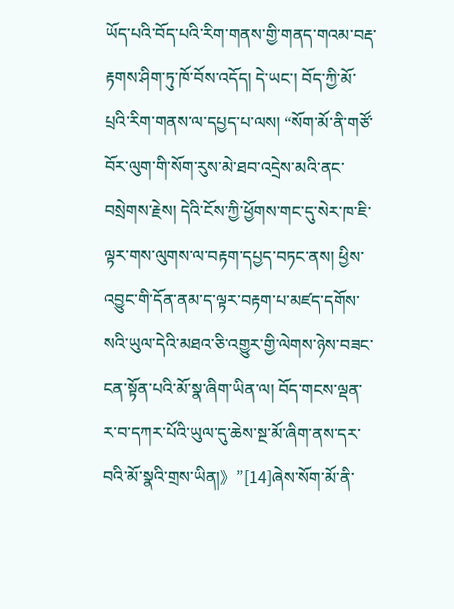ཡོད་པའི་བོད་པའི་རིག་གནས་གྱི་གནད་གའམ་བརྡ་རྟགས་ཤིག་ཏུ་ཁོ་བོས་འདོད། དེ་ཡང་། བོད་ཀྱི་མོ་པྲའི་རིག་གནས་ལ་དཔྱད་པ་ལས། “སོག་མོ་ནི་གཙོ་བོར་ལུག་གི་སོག་རུས་མེ་ཐབ་འདྲེས་མའི་ནང་བསྲེགས་རྗེས། དེའི་ངོས་ཀྱི་ཕྱོགས་གང་དུ་སེར་ཁ་ཇི་ལྟར་གས་ལུགས་ལ་བརྟག་དཔྱད་བཏང་ནས། ཕྱིས་འབྱུང་གི་དོན་ནམ་ད་ལྟར་བརྟག་པ་མཛད་དགོས་སའི་ཡུལ་དེའི་མཐའ་ཅི་འགྱུར་གྱི་ལེགས་ཉེས་བཟང་ངན་སྟོན་པའི་མོ་སྣ་ཞིག་ཡིན་ལ། བོད་གངས་ལྡན་ར་བ་དཀར་པོའི་ཡུལ་དུ་ཆེས་སྔ་མོ་ཞིག་ནས་དར་བའི་མོ་སྣའི་གྲས་ཡིན།》”[14]ཞེས་སོག་མོ་ནི་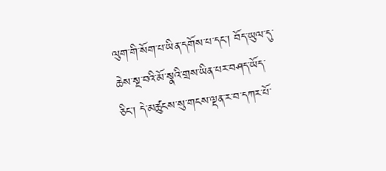ལུག་གི་སོག་པ་ཡིན་དགོས་པ་དང་། བོད་ཡུལ་དུ་ཆེས་སྔ་བའི་མོ་སྣའི་གྲས་ཡིན་པར་བཤད་ཡོད་ཅིང་། དེ་མཚུངས་སུ་གངས་ལྡན་ར་བ་དཀར་པོ་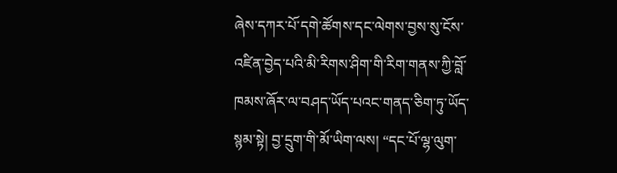ཞེས་དཀར་པོ་དགེ་ཚོགས་དང་ལེགས་བྱས་སུ་ངོས་འཛིན་བྱེད་པའི་མི་རིགས་ཤིག་གི་རིག་གནས་ཀྱི་བློ་ཁམས་ཞོར་ལ་བཤད་ཡོད་པའང་གནད་ཅིག་ཏུ་ཡོད་སྙམ་སྟེ། བྱ་དྲུག་གི་མོ་ཡིག་ལས། “དང་པོ་ལྷ་ལུག་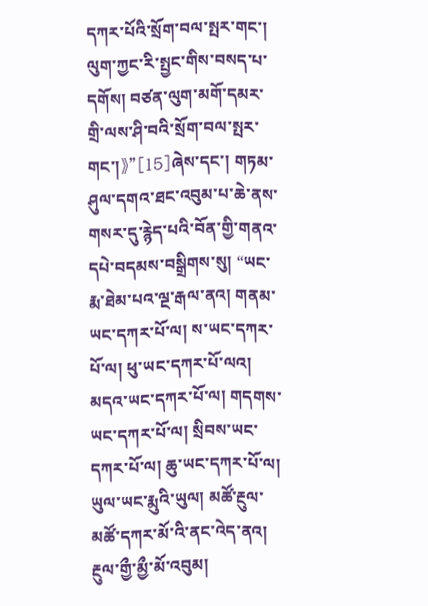དཀར་པོའི་སྲོག་བལ་སྤར་གང་། ལུག་ཀྱང་རི་སྤྱང་གིས་བསད་པ་དགོས། བཙན་ལུག་མགོ་དམར་གྲི་ལས་ཤི་བའི་སྲོག་བལ་སྤར་གང་།》”[15]ཞེས་དང་། གཏམ་ཤུལ་དགའ་ཐང་འབུམ་པ་ཆེ་ནས་གསར་དུ་རྙེད་པའི་བོན་གྱི་གནའ་དཔེ་བདམས་བསྒྲིགས་སུ། “ཡང་རྨ་ཐེམ་པའ་ལྔ་རྒལ་ནའ། གནམ་ཡང་དཀར་པོ་ལ། ས་ཡང་དཀར་པོ་ལ། ཕུ་ཡང་དཀར་པོ་ལའ། མདའ་ཡང་དཀར་པོ་ལ། གདགས་ཡང་དཀར་པོ་ལ། སྲིབས་ཡང་དཀར་པོ་ལ། ཆུ་ཡང་དཀར་པོ་ལ། ཡུལ་ཡང་རྨུའི་ཡུལ། མཚོ་རྔུལ་མཚོ་དཀར་མོ་འི་ནང་འེད་ནའ། རྔུལ་གྱྀ་མྱྀ་མོ་འབུམ།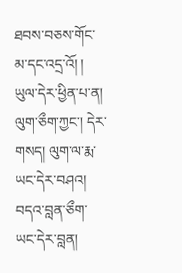ཐབས་བཅས་གོང་མ་དང་འདྲ་འོ། ། ཡུལ་དེར་ཕྱིན་པ་ན། ལུག་ཅྀག་ཀྱང་། དེར་གསད། ལུག་ལ་རྨ་ཡང་དེར་བཤའ། བདའ་བླན་ཅྀག་ཡང་དེར་བླན།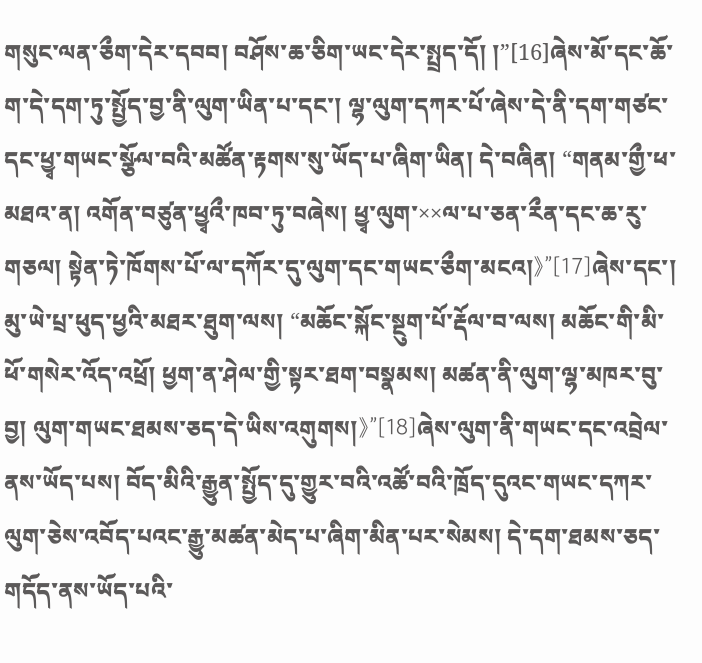གསུང་ལན་ཅྀག་དེར་དབབ། བཤོས་ཆ་ཅིག་ཡང་དེར་སྤྲད་དོ། །”[16]ཞེས་མོ་དང་ཆོ་ག་དེ་དག་ཏུ་སྤྱོད་བྱ་ནི་ལུག་ཡིན་པ་དང་། ལྷ་ལུག་དཀར་པོ་ཞེས་དེ་ནི་དག་གཙང་དང་ཕྱྭ་གཡང་སྩོལ་བའི་མཚོན་རྟགས་སུ་ཡོད་པ་ཞིག་ཡིན། དེ་བཞིན། “གནམ་གྱྀ་ཕ་མཐའ་ན། འགོན་བཙུན་ཕྱྭའྀ་ཁབ་ཏུ་བཞེས། ཕྱྭ་ལུག་××ལ་པ་ཅན་རྀན་དང་ཆ་རུ་གཅལ། སྟེན་ཏེ་ཁོགས་པོ་ལ་དཀོར་དུ་ལུག་དང་གཡང་ཅྀག་མངའ།》”[17]ཞེས་དང་། མུ་ཡེ་པྲ་ཕུད་ཕྱའི་མཐར་ཐུག་ལས། “མཆོང་སྐོང་སྔུག་པོ་རྡོལ་བ་ལས། མཆོང་གི་མི་ཕོ་གསེར་འོད་འཕྲོ། ཕྱག་ན་ཤེལ་གྱི་སྟར་ཐག་བསྣམས། མཚན་ནི་ལུག་ལྷ་མཁར་བུ་བྱ། ལུག་གཡང་ཐམས་ཅད་དེ་ཡིས་འགུགས།》”[18]ཞེས་ལུག་ནི་གཡང་དང་འབྲེལ་ནས་ཡོད་པས། བོད་མིའི་རྒྱུན་སྤྱོད་དུ་གྱུར་བའི་འཚོ་བའི་ཁྲོད་དུའང་གཡང་དཀར་ལུག་ཅེས་འབོད་པའང་རྒྱུ་མཚན་མེད་པ་ཞིག་མིན་པར་སེམས། དེ་དག་ཐམས་ཅད་གདོད་ནས་ཡོད་པའི་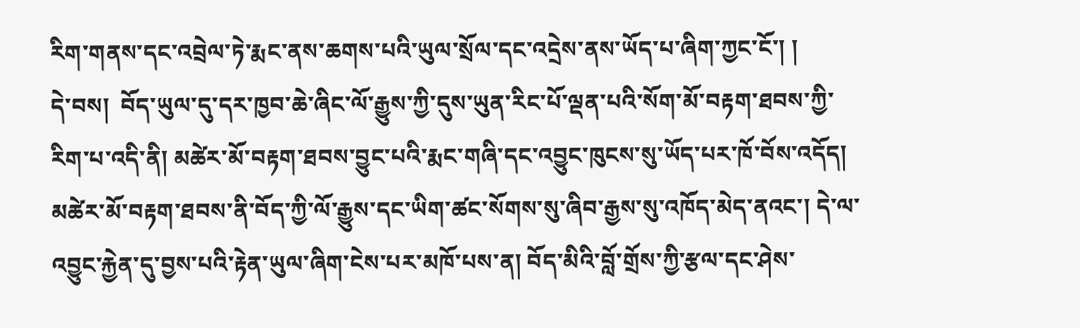རིག་གནས་དང་འབྲེལ་ཏེ་རྨང་ནས་ཆགས་པའི་ཡུལ་སྲོལ་དང་འདྲེས་ནས་ཡོད་པ་ཞིག་ཀྱང་ངོ་། །
དེ་བས།  བོད་ཡུལ་དུ་དར་ཁྱབ་ཆེ་ཞིང་ལོ་རྒྱུས་ཀྱི་དུས་ཡུན་རིང་པོ་ལྡན་པའི་སོག་མོ་བརྟག་ཐབས་ཀྱི་རིག་པ་འདི་ནི། མཚེར་མོ་བརྟག་ཐབས་བྱུང་པའི་རྨང་གཞི་དང་འབྱུང་ཁུངས་སུ་ཡོད་པར་ཁོ་བོས་འདོད། མཚེར་མོ་བརྟག་ཐབས་ནི་བོད་ཀྱི་ལོ་རྒྱུས་དང་ཡིག་ཚང་སོགས་སུ་ཞིབ་རྒྱས་སུ་འཁོད་མེད་ནའང་། དེ་ལ་འབྱུང་རྐྱེན་དུ་བྱས་པའི་རྟེན་ཡུལ་ཞིག་ངེས་པར་མཁོ་པས་ན། བོད་མིའི་བློ་གྲོས་ཀྱི་རྩལ་དང་ཤེས་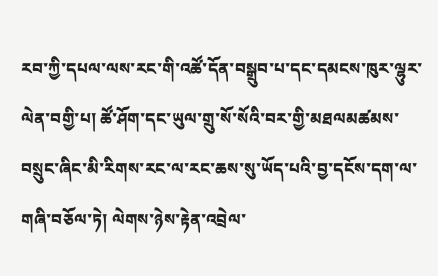རབ་ཀྱི་དཔལ་ལས་རང་གི་འཚོ་དོན་བསྒྲུབ་པ་དང་དམངས་ཁུར་ལྷུར་ལེན་བགྱི་པ། ཚོ་ཤོག་དང་ཡུལ་གྲུ་སོ་སོའི་བར་གྱི་མཐལམཚམས་བསྲུང་ཞིང་མི་རིགས་རང་ལ་རང་ཆས་སུ་ཡོད་པའི་བྱ་དངོས་དག་ལ་གཞི་བཅོལ་ཏེ། ལེགས་ཉེས་རྟེན་འབྲེལ་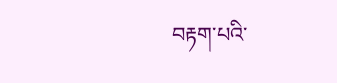བརྟག་པའི་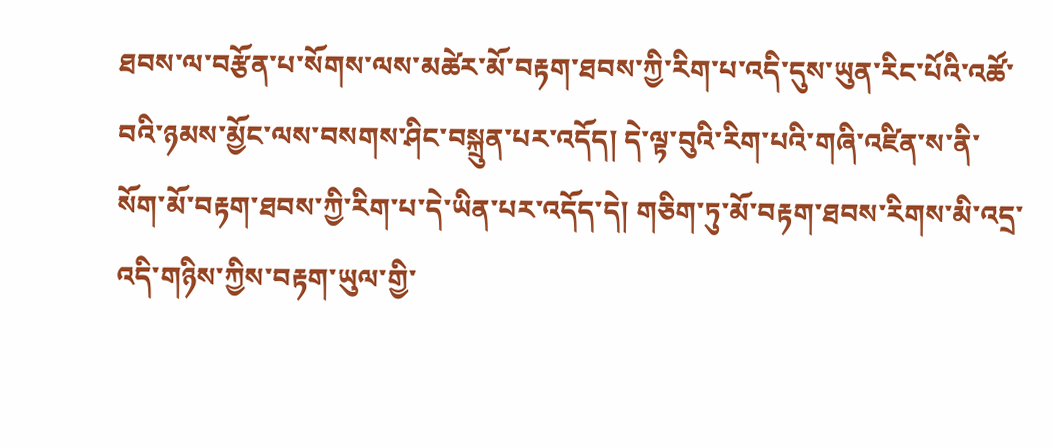ཐབས་ལ་བརྩོན་པ་སོགས་ལས་མཚེར་མོ་བརྟག་ཐབས་ཀྱི་རིག་པ་འདི་དུས་ཡུན་རིང་པོའི་འཚོ་བའི་ཉམས་མྱོང་ལས་བསགས་ཤིང་བསྐྲུན་པར་འདོད། དེ་ལྟ་བུའི་རིག་པའི་གཞི་འཛིན་ས་ནི་སོག་མོ་བརྟག་ཐབས་ཀྱི་རིག་པ་དེ་ཡིན་པར་འདོད་དེ། གཅིག་ཏུ་མོ་བརྟག་ཐབས་རིགས་མི་འདྲ་འདི་གཉིས་ཀྱིས་བརྟག་ཡུལ་གྱི་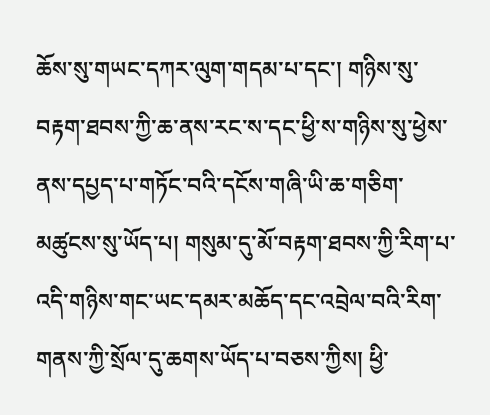ཆོས་སུ་གཡང་དཀར་ལུག་གདམ་པ་དང་། གཉིས་སུ་བརྟག་ཐབས་ཀྱི་ཆ་ནས་རང་ས་དང་ཕྱི་ས་གཉིས་སུ་ཕྱེས་ནས་དཔྱད་པ་གཏོང་བའི་དངོས་གཞི་ཡི་ཆ་གཅིག་མཚུངས་སུ་ཡོད་པ། གསུམ་དུ་མོ་བརྟག་ཐབས་ཀྱི་རིག་པ་འདི་གཉིས་གང་ཡང་དམར་མཆོད་དང་འབྲེལ་བའི་རིག་གནས་ཀྱི་སྲོལ་དུ་ཆགས་ཡོད་པ་བཅས་ཀྱིས། ཕྱི་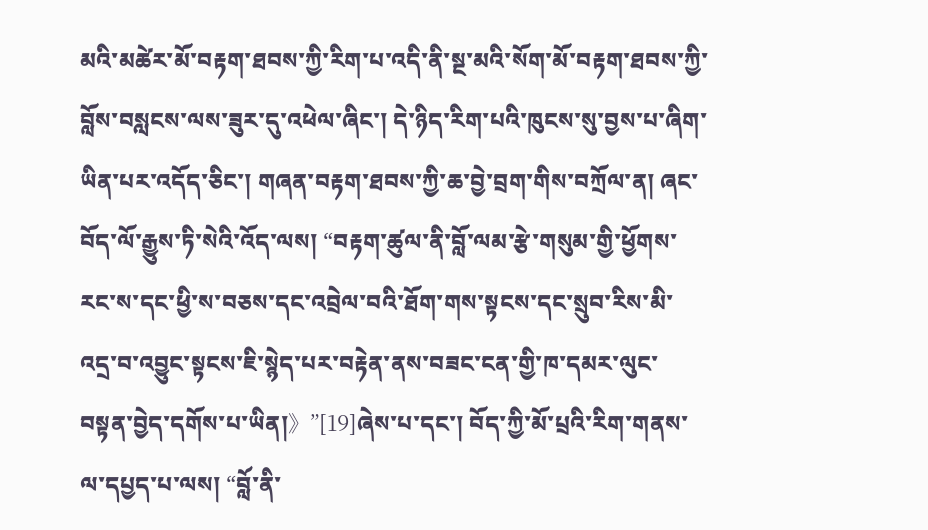མའི་མཚེར་མོ་བརྟག་ཐབས་ཀྱི་རིག་པ་འདི་ནི་སྔ་མའི་སོག་མོ་བརྟག་ཐབས་ཀྱི་བློས་བསླངས་ལས་ཟུར་དུ་འཕེལ་ཞིང་། དེ་ཉིད་རིག་པའི་ཁུངས་སུ་བྱས་པ་ཞིག་ཡིན་པར་འདོད་ཅིང་། གཞན་བརྟག་ཐབས་ཀྱི་ཆ་བྱེ་བྲག་གིས་བཀྲོལ་ན། ཞང་བོད་ལོ་རྒྱུས་ཏི་སེའི་འོད་ལས། “བརྟག་ཚུལ་ནི་བློ་ལམ་རྩེ་གསུམ་གྱི་ཕྱོགས་རང་ས་དང་ཕྱི་ས་བཅས་དང་འབྲེལ་བའི་ཐོག་གས་སྟངས་དང་སྲུབ་རིས་མི་འདྲ་བ་འབྱུང་སྟངས་ཇི་སྙེད་པར་བརྟེན་ནས་བཟང་ངན་གྱི་ཁ་དམར་ལུང་བསྟན་བྱེད་དགོས་པ་ཡིན།》”[19]ཞེས་པ་དང་། བོད་ཀྱི་མོ་པྲའི་རིག་གནས་ལ་དཔྱད་པ་ལས། “བློ་ནི་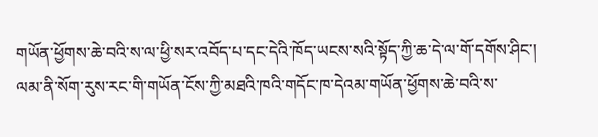གཡོན་ཕྱོགས་ཆེ་བའི་ས་ལ་ཕྱི་སར་འབོད་པ་དང་དེའི་ཁོད་ཡངས་སའི་སྟོད་ཀྱི་ཆ་དེ་ལ་གོ་དགོས་ཤིང་། ལམ་ནི་སོག་རུས་རང་གི་གཡོན་ངོས་ཀྱི་མཐའི་ཁའི་གདོང་ཁ་དེའམ་གཡོན་ཕྱོགས་ཆེ་བའི་ས་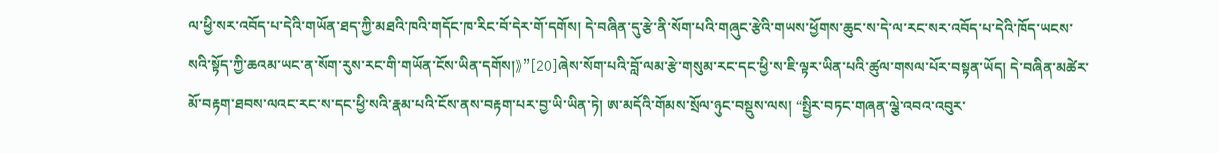ལ་ཕྱི་སར་འབོད་པ་དེའི་གཡོན་ཐད་ཀྱི་མཐའི་ཁའི་གདོང་ཁ་རིང་བོ་དེར་གོ་དགོས། དེ་བཞིན་དུ་རྩེ་ནི་སོག་པའི་གཞུང་རྩེའི་གཡས་ཕྱོགས་ཆུང་ས་དེ་ལ་རང་སར་འབོད་པ་དེའི་ཁོད་ཡངས་སའི་སྟོད་ཀྱི་ཆའམ་ཡང་ན་སོག་རུས་རང་གི་གཡོན་ངོས་ཡིན་དགོས།》”[20]ཞེས་སོག་པའི་བློ་ལམ་རྩེ་གསུམ་རང་དང་ཕྱི་ས་ཇི་ལྟར་ཡིན་པའི་ཚུལ་གསལ་པོར་བསྟན་ཡོད། དེ་བཞིན་མཚེར་མོ་བརྟག་ཐབས་ལའང་རང་ས་དང་ཕྱི་སའི་རྣམ་པའི་ངོས་ནས་བརྟག་པར་བྱ་ཡི་ཡིན་ཏེ། ཨ་མདོའི་གོམས་སྲོལ་ཉུང་བསྡུས་ལས། “སྤྱིར་བཏང་གཞན་ལྕེ་འབའ་འབུར་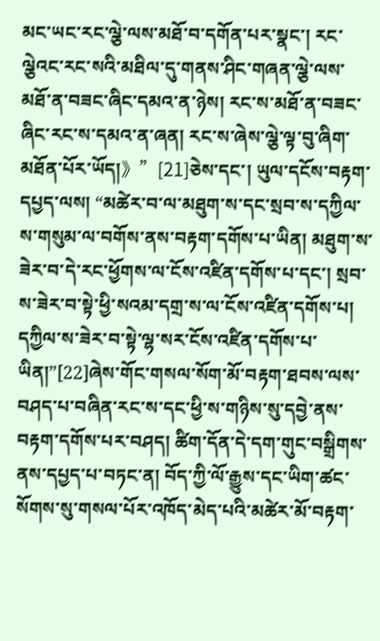མང་ཡང་རང་ལྕེ་ལས་མཐོ་བ་དགོན་པར་སྣང་། རང་ལྕེའང་རང་སའི་མཐིལ་དུ་གནས་ཤིང་གཞན་ལྕེ་ལས་མཐོ་ན་བཟང་ཞིང་དམའ་ན་ཉེས། རང་ས་མཐོ་ན་བཟང་ཞིང་རང་ས་དམའ་ན་ཞན། རང་ས་ཞེས་ལྕེ་ལྟ་བུ་ཞིག་མཐོན་པོར་ཡོད།》”[21]ཅེས་དང་། ཡུལ་དངོས་བརྟག་དཔྱད་ལས། “མཚེར་བ་ལ་མཐུག་ས་དང་སྲབ་ས་དཀྱིལ་ས་གསུམ་ལ་བགོས་ནས་བརྟག་དགོས་པ་ཡིན། མཐུག་ས་ཟེར་བ་དེ་རང་ཕྱོགས་ལ་ངོས་འཛིན་དགོས་པ་དང་། སྲབ་ས་ཟེར་བ་སྟེ་ཕྱི་སའམ་དགྲ་ས་ལ་ངོས་འཛིན་དགོས་པ། དཀྱིལ་ས་ཟེར་བ་སྟེ་ལྷ་སར་ངོས་འཛིན་དགོས་པ་ཡིན།”[22]ཞེས་གོང་གསལ་སོག་མོ་བརྟག་ཐབས་ལས་བཤད་པ་བཞིན་རང་ས་དང་ཕྱི་ས་གཉིས་སུ་དབྱེ་ནས་བརྟག་དགོས་པར་བཤད། ཚིག་དོན་དེ་དག་གུང་བསྒྲིགས་ནས་དཔྱད་པ་བཏང་ན། བོད་ཀྱི་ལོ་རྒྱུས་དང་ཡིག་ཚང་སོགས་སུ་གསལ་པོར་འཁོད་མེད་པའི་མཚེར་མོ་བརྟག་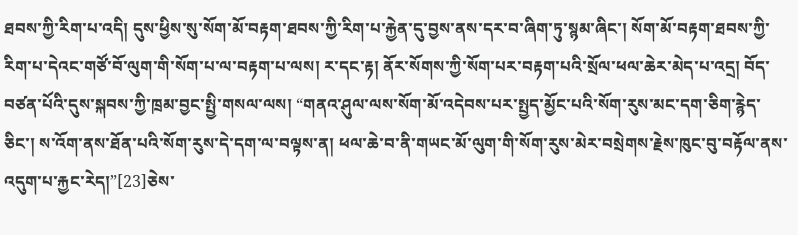ཐབས་ཀྱི་རིག་པ་འདི། དུས་ཕྱིས་སུ་སོག་མོ་བརྟག་ཐབས་ཀྱི་རིག་པ་རྐྱེན་དུ་བྱས་ནས་དར་བ་ཞིག་ཏུ་སྙམ་ཞིང་། སོག་མོ་བརྟག་ཐབས་ཀྱི་རིག་པ་དེའང་གཙོ་བོ་ལུག་གི་སོག་པ་ལ་བརྟག་པ་ལས། ར་དང་རྟ། ནོར་སོགས་ཀྱི་སོག་པར་བརྟག་པའི་སྲོལ་ཕལ་ཆེར་མེད་པ་འདྲ། བོད་བཙན་པོའི་དུས་སྐབས་ཀྱི་ཁྲམ་བྱང་སྤྱི་གསལ་ལས། “གནའ་ཤུལ་ལས་སོག་མོ་འདེབས་པར་སྤྱད་མྱོང་པའི་སོག་རུས་མང་དག་ཅིག་རྙེད་ཅིང་། ས་འོག་ནས་ཐོན་པའི་སོག་རུས་དེ་དག་ལ་བལྟས་ན། ཕལ་ཆེ་བ་ནི་གཡང་མོ་ལུག་གི་སོག་རུས་མེར་བསྲེགས་རྗེས་ཁུང་བུ་བརྟོལ་ནས་འདུག་པ་རྐྱང་རེད།”[23]ཅེས་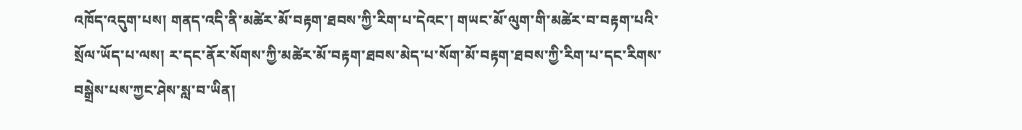འཁོད་འདུག་པས། གནད་འདི་ནི་མཚེར་མོ་བརྟག་ཐབས་ཀྱི་རིག་པ་དེའང་། གཡང་མོ་ལུག་གི་མཚེར་བ་བརྟག་པའི་སྲོལ་ཡོད་པ་ལས། ར་དང་ནོར་སོགས་ཀྱི་མཚེར་མོ་བརྟག་ཐབས་མེད་པ་སོག་མོ་བརྟག་ཐབས་ཀྱི་རིག་པ་དང་རིགས་བསྒྲེས་པས་ཀྱང་ཤེས་སླ་བ་ཡིན།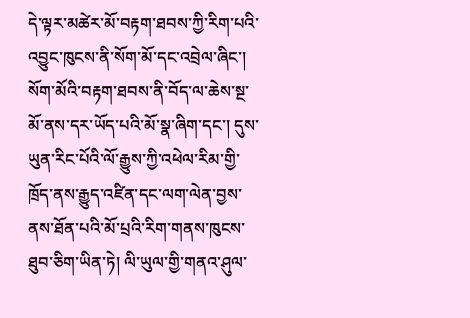དེ་ལྟར་མཚེར་མོ་བརྟག་ཐབས་ཀྱི་རིག་པའི་འབྱུང་ཁུངས་ནི་སོག་མོ་དང་འབྲེལ་ཞིང་། སོག་མོའི་བརྟག་ཐབས་ནི་བོད་ལ་ཆེས་སྔ་མོ་ནས་དར་ཡོད་པའི་མོ་སྣ་ཞིག་དང་། དུས་ཡུན་རིང་པོའི་ལོ་རྒྱུས་ཀྱི་འཕེལ་རིམ་གྱི་ཁྲོད་ནས་རྒྱུད་འཛིན་དང་ལག་ལེན་བྱས་ནས་ཐོན་པའི་མོ་པྲའི་རིག་གནས་ཁུངས་ཐུབ་ཅིག་ཡིན་ཏེ། ལི་ཡུལ་གྱི་གནའ་ཤུལ་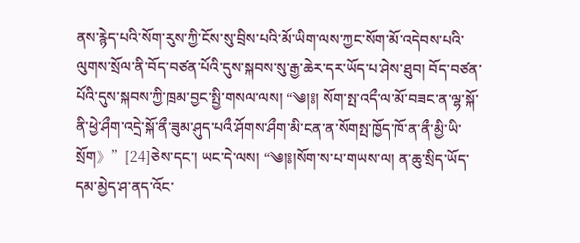ནས་རྙེད་པའི་སོག་རུས་ཀྱི་ངོས་སུ་བྲིས་པའི་མོ་ཡིག་ལས་ཀྱང་སོག་མོ་འདེབས་པའི་ལུགས་སྲོལ་ནི་བོད་བཙན་པོའི་དུས་སྐབས་སུ་རྒྱ་ཆེར་དར་ཡོད་པ་ཤེས་ཐུབ། བོད་བཙན་པོའི་དུས་སྐབས་ཀྱི་ཁྲམ་བྱང་སྤྱི་གསལ་ལས། “༄།༔། སོག་སྤ་འདྀ་ལ་མོ་བཟང་ན་ལྷ་སྐོ་ནི་ཕྱེ་ཤྀག་འདྲེ་སྐོ་ནྀ་ཟུམ་ཤུད་པའྀ་ཤོགས་ཤྀག་མི་ངན་ན་སོགསྤ་ཁྱོད་ཁོ་ན་ནྀ་མྱི་ཡི་སྲོག》”[24]ཅེས་དང་། ཡང་དེ་ལས། “༄།༔།སོག་ས་པ་གཡས་ལ། ན་ཆུ་སྲིད་ཡོད་དམ་མྱེད་ཤ་ནད་འོང་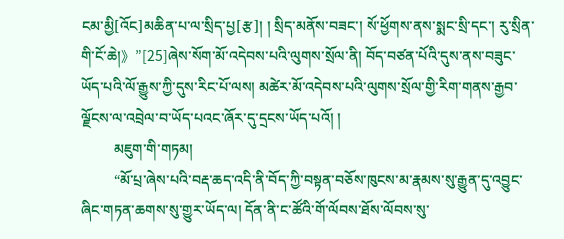ངམ་མྱི[འོང]མཆིན་པ་ལ་སྲིད་པྱ[རྩ]། ། སྲིད་མནོས་བཟང་། སོ་ཕྱོགས་ནས་སྨང་སྲི་དང་། རུ་སྲིན་གི་ངོ་ཆེ།》”[25]ཞེས་སོག་མོ་འདེབས་པའི་ལུགས་སྲོལ་ནི། བོད་བཙན་པོའི་དུས་ནས་བཟུང་ཡོད་པའི་ལོ་རྒྱུས་ཀྱི་དུས་རིང་པོ་ལས། མཚེར་མོ་འདེབས་པའི་ལུགས་སྲོལ་གྱི་རིག་གནས་རྒྱབ་ལྗོངས་ལ་འབྲེལ་བ་ཡོད་པའང་ཞོར་དུ་དྲངས་ཡོད་པའོ། །
         མཇུག་གི་གཏམ།
         “མོ་པྲ་ཞེས་པའི་བརྡ་ཆད་འདི་ནི་བོད་ཀྱི་བསྟན་བཅོས་ཁུངས་མ་རྣམས་སུ་རྒྱུན་དུ་འབྱུང་ཞིང་གཏན་ཆགས་སུ་གྱུར་ཡོད་ལ། དོན་ནི་ང་ཚོའི་གོ་ལོབས་ཐོས་ལོབས་སུ་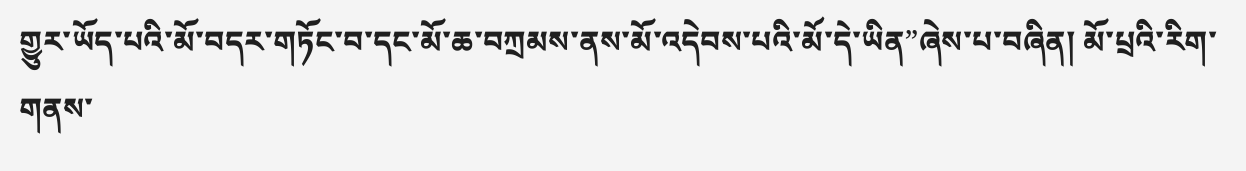གྱུར་ཡོད་པའི་མོ་བདར་གཏོང་བ་དང་མོ་ཆ་བཀྲམས་ནས་མོ་འདེབས་པའི་མོ་དེ་ཡིན”ཞེས་པ་བཞིན། མོ་པྲའི་རིག་གནས་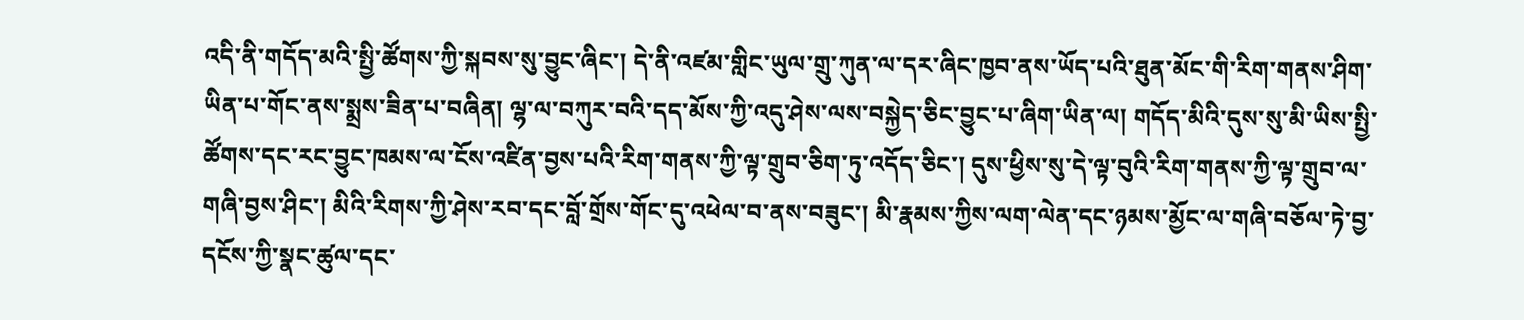འདི་ནི་གདོད་མའི་སྤྱི་ཚོགས་ཀྱི་སྐབས་སུ་བྱུང་ཞིང་། དེ་ནི་འཛམ་གླིང་ཡུལ་གྲུ་ཀུན་ལ་དར་ཞིང་ཁྱབ་ནས་ཡོད་པའི་ཐུན་མོང་གི་རིག་གནས་ཤིག་ཡིན་པ་གོང་ནས་སྨྲས་ཟིན་པ་བཞིན། ལྷ་ལ་བཀུར་བའི་དད་མོས་ཀྱི་འདུ་ཤེས་ལས་བསྐྱེད་ཅིང་བྱུང་པ་ཞིག་ཡིན་ལ། གདོད་མིའི་དུས་སུ་མི་ཡིས་སྤྱི་ཚོགས་དང་རང་བྱུང་ཁམས་ལ་ངོས་འཛིན་བྱས་པའི་རིག་གནས་ཀྱི་ལྟ་གྲུབ་ཅིག་ཏུ་འདོད་ཅིང་། དུས་ཕྱིས་སུ་དེ་ལྟ་བུའི་རིག་གནས་ཀྱི་ལྟ་གྲུབ་ལ་གཞི་བྱས་ཤིང་། མིའི་རིགས་ཀྱི་ཤེས་རབ་དང་བློ་གྲོས་གོང་དུ་འཕེལ་བ་ནས་བཟུང་། མི་རྣམས་ཀྱིས་ལག་ལེན་དང་ཉམས་མྱོང་ལ་གཞི་བཅོལ་ཏེ་བྱ་དངོས་ཀྱི་སྣང་ཚུལ་དང་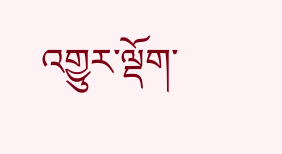འགྱུར་ལྡོག་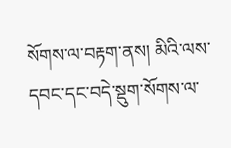སོགས་ལ་བརྟག་ནས། མིའི་ལས་དབང་དང་བདེ་སྡུག་སོགས་ལ་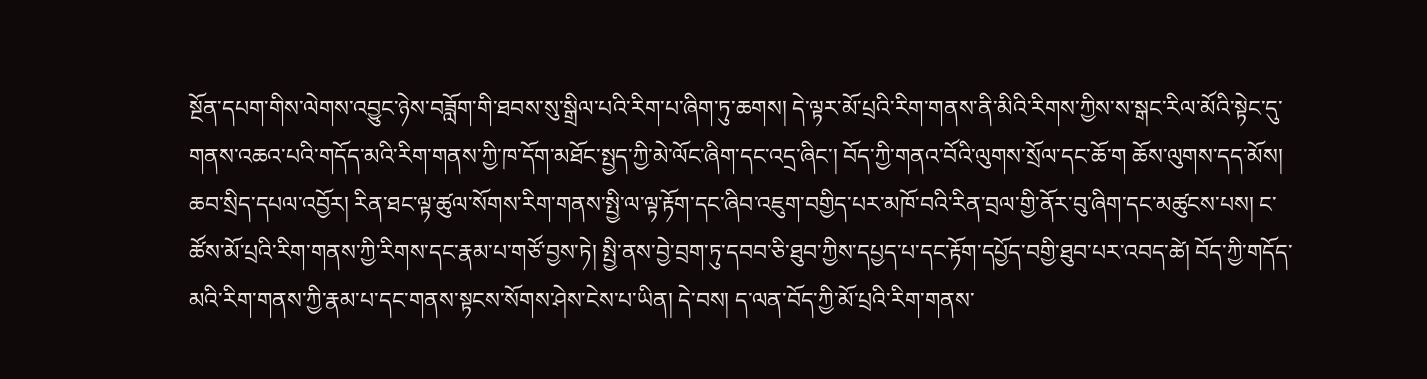སྔོན་དཔག་གིས་ལེགས་འབྱུང་ཉེས་བཟློག་གི་ཐབས་སུ་སྒྲིལ་པའི་རིག་པ་ཞིག་ཏུ་ཆགས། དེ་ལྟར་མོ་པྲའི་རིག་གནས་ནི་མིའི་རིགས་ཀྱིས་ས་སྒང་རིལ་མོའི་སྟེང་དུ་གནས་འཆའ་པའི་གདོད་མའི་རིག་གནས་ཀྱི་ཁ་དོག་མཐོང་སྤྱད་ཀྱི་མེ་ལོང་ཞིག་དང་འདྲ་ཞིང་། བོད་ཀྱི་གནའ་བོའི་ལུགས་སྲོལ་དང་ཆོ་ག ཆོས་ལུགས་དད་མོས། ཆབ་སྲིད་དཔལ་འབྱོར། རིན་ཐང་ལྟ་ཚུལ་སོགས་རིག་གནས་སྤྱི་ལ་ལྟ་རྟོག་དང་ཞིབ་འཇུག་བགྱིད་པར་མཁོ་བའི་རིན་བྲལ་གྱི་ནོར་བུ་ཞིག་དང་མཚུངས་པས། ང་ཚོས་མོ་པྲའི་རིག་གནས་ཀྱི་རིགས་དང་རྣམ་པ་གཙོ་བྱས་ཏེ། སྤྱི་ནས་བྱེ་བྲག་ཏུ་དབབ་ཅི་ཐུབ་ཀྱིས་དཔྱད་པ་དང་རྟོག་དཔྱོད་བགྱི་ཐུབ་པར་འབད་ཚེ། བོད་ཀྱི་གདོད་མའི་རིག་གནས་ཀྱི་རྣམ་པ་དང་གནས་སྟངས་སོགས་ཤེས་ངེས་པ་ཡིན། དེ་བས། ད་ལན་བོད་ཀྱི་མོ་པྲའི་རིག་གནས་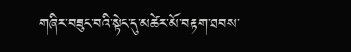གཞིར་བཟུང་བའི་སྟེང་དུ་མཚེར་མོ་བརྟག་ཐབས་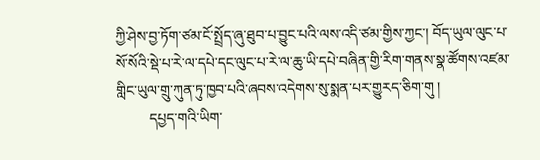ཀྱི་ཤེས་བྱ་ཏོག་ཙམ་ངོ་སྤྲོད་ཞུ་ཐུབ་པ་བྱུང་པའི་ལས་འདི་ཙམ་གྱིས་ཀྱང་། བོད་ཡུལ་ལུང་པ་སོ་སོའི་སྡེ་པ་རེ་ལ་དཔེ་དང་ལུང་པ་རེ་ལ་ཆུ་ཡི་དཔེ་བཞིན་གྱི་རིག་གནས་སྣ་ཚོགས་འཛམ་གླིང་ཡུལ་གྲུ་ཀུན་ཏུ་ཁྱབ་པའི་ཞབས་འདེགས་སུ་སྨན་པར་གྱུརད་ཅིག་གུ །
         དཔྱད་གའི་ཡིག་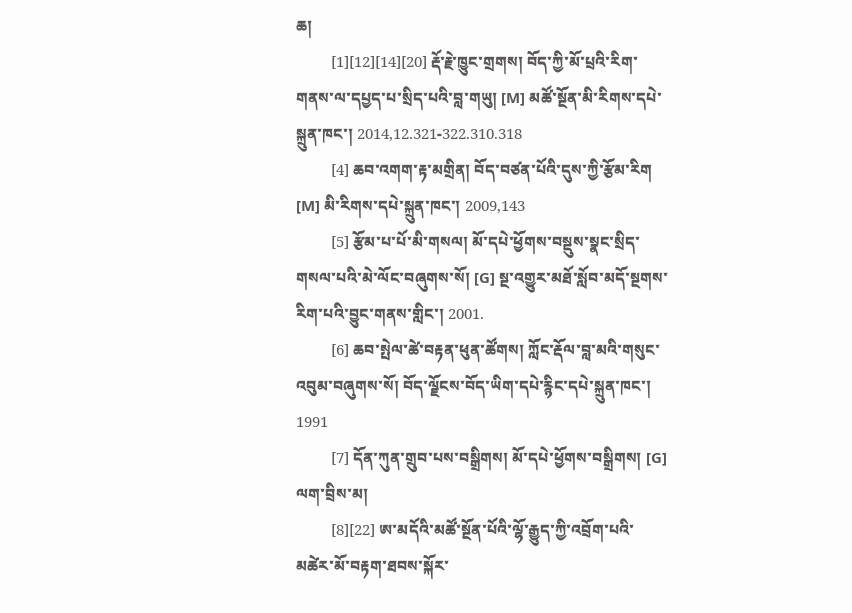ཆ།
         [1][12][14][20] རྡོ་རྗེ་ཁྱུང་གྲགས། བོད་ཀྱི་མོ་པྲའི་རིག་གནས་ལ་དཔྱད་པ་སྲིད་པའི་བླ་གཡུ། [M] མཚོ་སྔོན་མི་རིགས་དཔེ་སྐྲུན་ཁང་། 2014,12.321-322.310.318
         [4] ཆབ་འགག་རྟ་མགྲིན། བོད་བཙན་པོའི་དུས་ཀྱི་རྩོམ་རིག [M] མི་རིགས་དཔེ་སྐྲུན་ཁང་། 2009,143
         [5] རྩོམ་པ་པོ་མི་གསལ། མོ་དཔེ་ཕྱོགས་བསྡུས་སྣང་སྲིད་གསལ་པའི་མེ་ལོང་བཞུགས་སོ། [G] སྔ་འགྱུར་མཐོ་སློབ་མདོ་སྔགས་རིག་པའི་བྱུང་གནས་གླིང་། 2001.
         [6] ཆབ་སྤེལ་ཚེ་བརྟན་ཕུན་ཚོགས། ཀློང་རྡོལ་བླ་མའི་གསུང་འབུམ་བཞུགས་སོ། བོད་ལྗོངས་བོད་ཡིག་དཔེ་རྙིང་དཔེ་སྐྲུན་ཁང་། 1991
         [7] དོན་ཀུན་གྲུབ་པས་བསྒྲིགས། མོ་དཔེ་ཕྱོགས་བསྒྲིགས། [G] ལག་བྲིས་མ།
         [8][22] ཨ་མདོའི་མཚོ་སྔོན་པོའི་ལྷོ་རྒྱུད་ཀྱི་འབྲོག་པའི་མཚེར་མོ་བརྟག་ཐབས་སྐོར་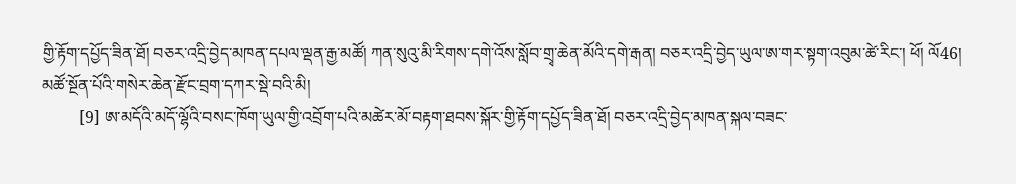གྱི་རྟོག་དཔྱོད་ཟིན་ཐོ། བཅར་འདྲི་བྱེད་མཁན་དཔལ་ལྡན་རྒྱ་མཚོ། ཀན་སུའུ་མི་རིགས་དགེ་འོས་སློབ་གྲྭ་ཆེན་མོའི་དགེ་རྒན། བཅར་འདྲི་བྱེད་ཡུལ་ཨ་གར་སྟག་འབུམ་ཚེ་རིང་། ཕོ། ལོ46། མཚོ་སྔོན་པོའི་གསེར་ཆེན་རྫོང་བྲག་དཀར་སྡེ་བའི་མི།
         [9] ཨ་མདོའི་མདོ་ལྷོའི་བསང་ཁོག་ཡུལ་གྱི་འབྲོག་པའི་མཚེར་མོ་བརྟག་ཐབས་སྐོར་གྱི་རྟོག་དཔྱོད་ཟིན་ཐོ། བཅར་འདྲི་བྱེད་མཁན་སྐལ་བཟང་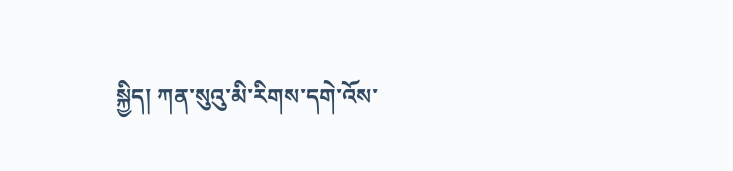སྐྱིད། ཀན་སུའུ་མི་རིགས་དགེ་འོས་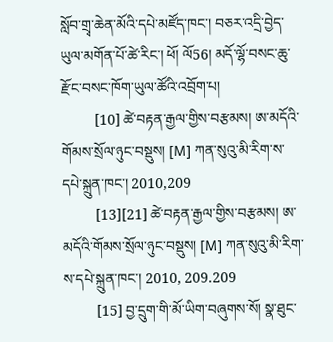སློབ་གྲྭ་ཆེན་མོའི་དཔེ་མཛོད་ཁང་། བཅར་འདྲི་བྱེད་ཡུལ་མགོན་པོ་ཚེ་རིང་། ཕོ། ལོ56། མདོ་ལྷོ་བསང་ཆུ་རྫོང་བསང་ཁོག་ཡུལ་ཚོའི་འབྲོག་པ།
         [10] ཚེ་བརྟན་རྒྱལ་གྱིས་བརྩམས། ཨ་མདོའི་གོམས་སྲོལ་ཉུང་བསྡུས། [M] ཀན་སུའུ་མི་རིག་ས་དཔེ་སྐྲུན་ཁང་། 2010,209
         [13][21] ཚེ་བརྟན་རྒྱལ་གྱིས་བརྩམས། ཨ་མདོའི་གོམས་སྲོལ་ཉུང་བསྡུས། [M] ཀན་སུའུ་མི་རིག་ས་དཔེ་སྐྲུན་ཁང་། 2010, 209.209
         [15] བྱ་དྲུག་གི་མོ་ཡིག་བཞུགས་སོ། སྣ་ཐུང་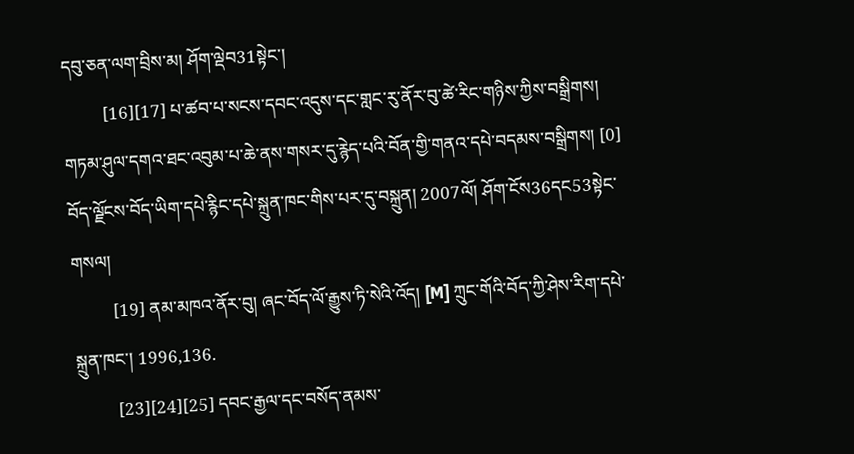དབུ་ཅན་ལག་བྲིས་མ། ཤོག་ལྡེབ31སྟེང་།
         [16][17] པ་ཚབ་པ་སངས་དབང་འདུས་དང་གླང་རུ་ནོར་བུ་ཚེ་རིང་གཉིས་ཀྱིས་བསྒྲིགས། གཏམ་ཤུལ་དགའ་ཐང་འབུམ་པ་ཆེ་ནས་གསར་དུ་རྙེད་པའི་བོན་གྱི་གནའ་དཔེ་བདམས་བསྒྲིགས། [0] བོད་ལྗོངས་བོད་ཡིག་དཔེ་རྙིང་དཔེ་སྐྲུན་ཁང་གིས་པར་དུ་བསྐྲུན། 2007ལོ། ཤོག་ངོས36དང53སྟེང་གསལ།
         [19] ནམ་མཁའ་ནོར་བུ། ཞང་བོད་ལོ་རྒྱུས་ཏི་སེའི་འོད། [M] ཀྲུང་གོའི་བོད་ཀྱི་ཤེས་རིག་དཔེ་སྐྲུན་ཁང་། 1996,136.
         [23][24][25] དབང་རྒྱལ་དང་བསོད་ནམས་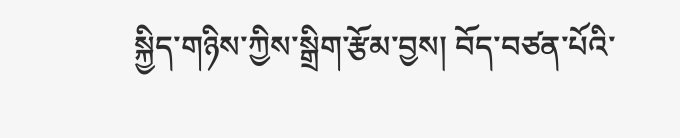སྐྱིད་གཉིས་ཀྱིས་སྒྲིག་རྩོམ་བྱས། བོད་བཙན་པོའི་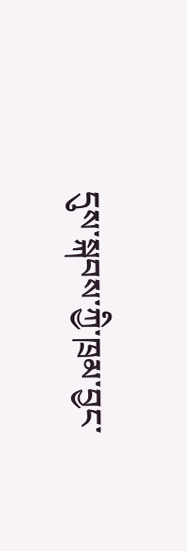དུས་སྐབས་ཀྱི་ཁྲམ་བྱང་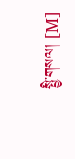སྤྱི་གསལ། [M]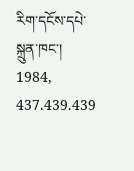རིག་དངོས་དཔེ་སྐྲུན་ཁང་། 1984, 437.439.439